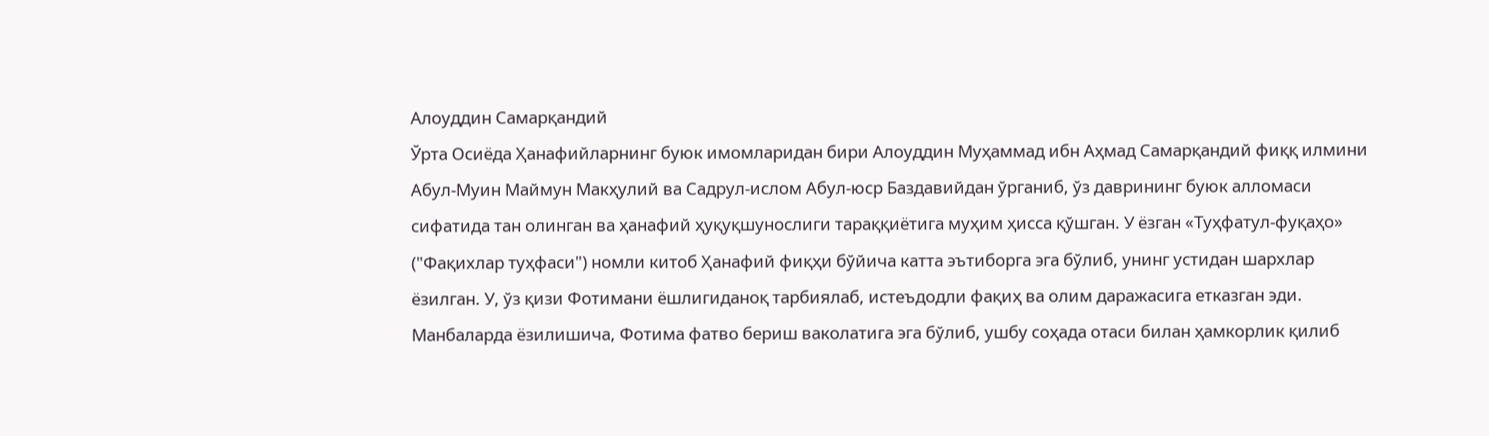Алоуддин Самарқандий
Ўрта Осиёда Ҳанафийларнинг буюк имомларидан бири Алоуддин Муҳаммад ибн Аҳмад Самарқандий фиққ илмини Абул-Муин Маймун Макҳулий ва Садрул-ислом Абул-юср Баздавийдан ўрганиб, ўз даврининг буюк алломаси сифатида тан олинган ва ҳанафий ҳуқуқшунослиги тараққиётига муҳим ҳисса қўшган. У ёзган «Туҳфатул-фуқаҳо» ("Фақихлар туҳфаси") номли китоб Ҳанафий фиқҳи бўйича катта эътиборга эга бўлиб, унинг устидан шархлар ёзилган. У, ўз қизи Фотимани ёшлигиданоқ тарбиялаб, истеъдодли фақиҳ ва олим даражасига етказган эди. Манбаларда ёзилишича, Фотима фатво бериш ваколатига эга бўлиб, ушбу соҳада отаси билан ҳамкорлик қилиб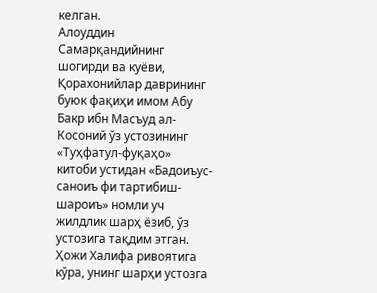келган.
Алоуддин Самарқандийнинг шогирди ва куёви, Қорахонийлар даврининг буюк фақиҳи имом Абу Бакр ибн Масъуд ал-Косоний ўз устозининг «Туҳфатул-фуқаҳо» китоби устидан «Бадоиъус-саноиъ фи тартибиш-шароиъ» номли уч жилдлик шарҳ ёзиб, ўз устозига тақдим этган. Ҳожи Халифа ривоятига кўра, унинг шарҳи устозга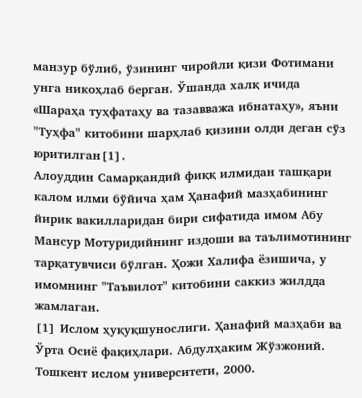манзур бўлиб, ўзининг чиройли қизи Фотимани унга никоҳлаб берган. Ўшанда халқ ичида «Шараҳа туҳфатаҳу ва тазавважа ибнатаҳу», яъни "Туҳфа" китобини шарҳлаб қизини олди деган сўз юритилган[1].
Алоуддин Самарқандий фиққ илмидан ташқари калом илми бўйича ҳам Ҳанафий мазҳабининг йирик вакилларидан бири сифатида имом Абу Мансур Мотуридийнинг издоши ва таълимотининг тарқатувчиси бўлган. Ҳожи Халифа ёзишича, у имомнинг "Таъвилот" китобини саккиз жилдда жамлаган.
[1] Ислом ҳуқуқшунослиги. Ҳанафий мазҳаби ва Ўрта Осиё фақиҳлари. Абдулҳаким Жўзжоний. Тошкент ислом университети, 2000.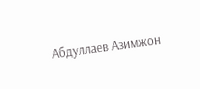Абдуллаев Азимжон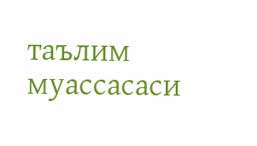таълим муассасаси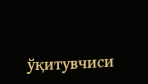ўқитувчиси